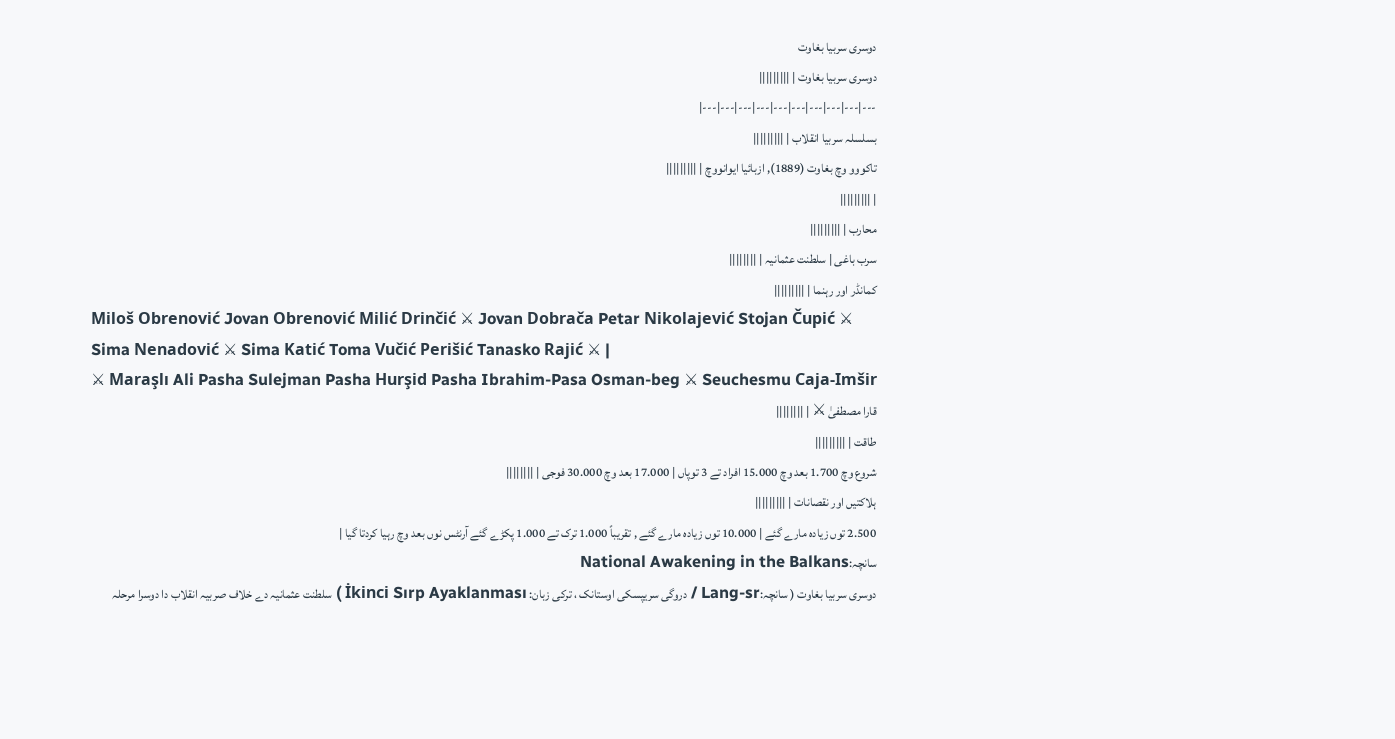دوسری سربیا بغاوت
دوسری سربیا بغاوت | |||||||||
---|---|---|---|---|---|---|---|---|---|
بسلسلہ سربیا انقلاب | |||||||||
تاکووو وچ بغاوت (1889), ازبائیا ایوانووچ | |||||||||
| |||||||||
محارب | |||||||||
سرب باغی | سلطنت عثمانیہ | ||||||||
کمانڈر اور رہنما | |||||||||
Miloš Obrenović Jovan Obrenović Milić Drinčić ⚔ Jovan Dobrača Petar Nikolajević Stojan Čupić ⚔ Sima Nenadović ⚔ Sima Katić Toma Vučić Perišić Tanasko Rajić ⚔ |
Maraşlı Ali Pasha Sulejman Pasha Hurşid Pasha Ibrahim-Pasa Osman-beg ⚔ Seuchesmu Caja-Imšir ⚔ قارا مصطفیٰ ⚔ | ||||||||
طاقت | |||||||||
شروع وچ 1.700 بعد وچ 15.000 افراد تے 3 توپاں | 17.000 بعد وچ 30.000 فوجی | ||||||||
ہلاکتیں اور نقصانات | |||||||||
2.500 توں زیادہ مارے گئے | 10.000 توں زیادہ مارے گئے , تقریباً 1.000 ترک تے 1.000 پکڑے گئے آرنٹس نوں بعد وچ رہیا کردتا گیا |
سانچہ:National Awakening in the Balkans
دوسری سربیا بغاوت ( سانچہ:Lang-sr / دروگی سریپسکی اوستانک ، ترکی زبان: İkinci Sırp Ayaklanması ) سلطنت عثمانیہ دے خلاف صربیہ انقلاب دا دوسرا مرحلہ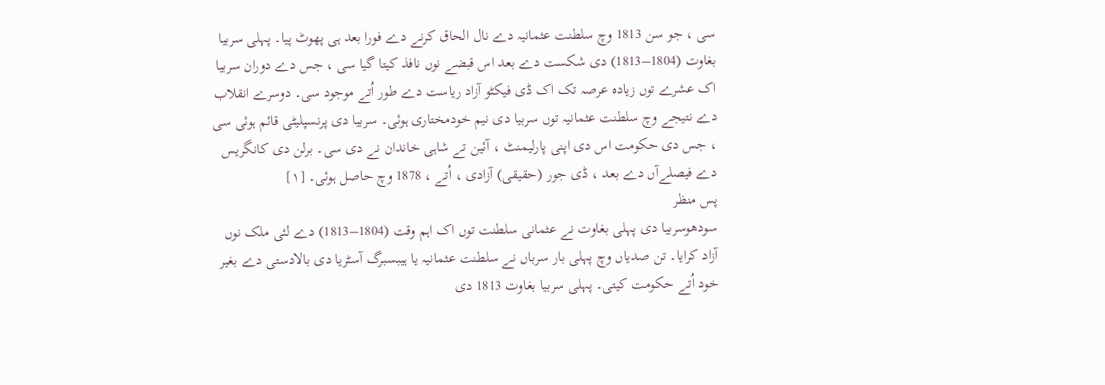سی ، جو سن 1813 وچ سلطنت عثمانیہ دے نال الحاق کرنے دے فورا بعد ہی پھوٹ پيا۔ پہلی سربیا بغاوت (1804–1813) دی شکست دے بعد اس قبضے نوں نافذ کيتا گیا سی ، جس دے دوران سربیا اک عشرے توں زیادہ عرصہ تک اک ڈی فیکٹو آزاد ریاست دے طور اُتے موجود سی۔ دوسرے انقلاب دے نتیجے وچ سلطنت عثمانیہ توں سربیا دی نیم خودمختاری ہوئی۔ سربیا دی پرنسپلیٹی قائم ہوئی سی ، جس دی حکومت اس دی اپنی پارلیمنٹ ، آئین تے شاہی خاندان نے دی سی۔ برلن دی کانگریس دے فیصلےآں دے بعد ، ڈی جور (حقیقی) آزادی ، اُتے ، 1878 وچ حاصل ہوئی۔ [۱]
پس منظر
سودھوسربیا دی پہلی بغاوت نے عثمانی سلطنت توں اک اہم وقت (1804–1813) دے لئی ملک نوں آزاد کرایا۔ تن صدیاں وچ پہلی بار سرباں نے سلطنت عثمانیہ یا ہیبسبرگ آسٹریا دی بالادستی دے بغیر خود اُتے حکومت کيتی۔ پہلی سربیا بغاوت 1813 دی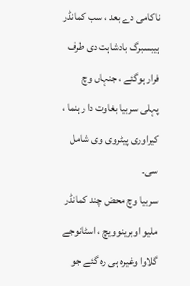ناکامی دے بعد ، سب کمانڈر ہیبسبرگ بادشاہت دی طرف فرار ہوگئے ، جنہاں وچ پہلی سربیا بغاوت دا رہنما ، کیراوری پیٹروی وی شامل سی۔
سربیا وچ محض چند کمانڈر ملیو اوبرینوویچ ، اسٹانوجے گلاوا وغیرہ ہی رہ گئے جو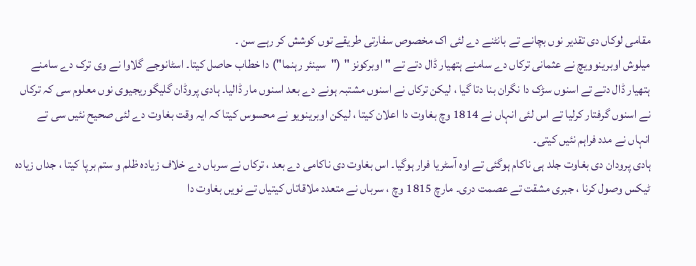مقامی لوکاں دی تقدیر نوں بچانے تے بانٹنے دے لئی اک مخصوص سفارتی طریقے توں کوشش کر رہے سن ۔
میلوش اوبرینوویچ نے عثمانی ترکاں دے سامنے ہتھیار ڈال دتے تے " اوبرکونز " ("سینئر رہنما") دا خطاب حاصل کيتا۔ اسٹانوجے گلاوا نے وی ترک دے سامنے ہتھیار ڈال دتے تے اسنوں سڑک دا نگران بنا دتا گیا ، لیکن ترکاں نے اسنوں مشتبہ ہونے دے بعد اسنوں مار ڈالیا۔ ہادی پروڈان گلیگوریجیوی نوں معلوم سی کہ ترکاں نے اسنوں گرفتار کرلیا تے اس لئی انہاں نے 1814 وچ بغاوت دا اعلان کيتا ، لیکن اوبرینویو نے محسوس کيتا کہ ایہ وقت بغاوت دے لئی صحیح نئيں سی تے انہاں نے مدد فراہم نئيں کيتی۔
ہادی پرودان دی بغاوت جلد ہی ناکام ہوگئی تے اوہ آسٹریا فرار ہوگیا۔ اس بغاوت دی ناکامی دے بعد ، ترکاں نے سرباں دے خلاف زیادہ ظلم و ستم برپا کيتا ، جداں زیادہ ٹیکس وصول کرنا ، جبری مشقت تے عصمت دری۔ مارچ 1815 وچ ، سرباں نے متعدد ملاقاتاں کيتیاں تے نويں بغاوت دا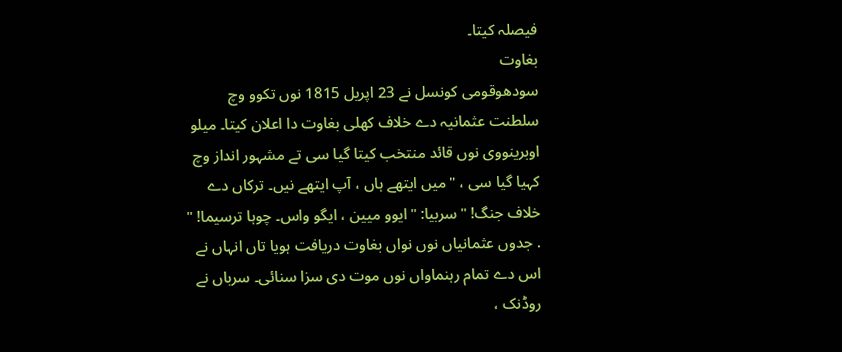فیصلہ کيتا۔
بغاوت
سودھوقومی کونسل نے 23 اپریل 1815 نوں تکوو وچ سلطنت عثمانیہ دے خلاف کھلی بغاوت دا اعلان کيتا۔ میلو اوبرینووی نوں قائد منتخب کيتا گیا سی تے مشہور انداز وچ کہیا گیا سی ، "ميں ایتھے ہاں ، آپ ایتھے نيں۔ ترکاں دے خلاف جنگ! " سربیا: "ایوو میین ، ایگو واس۔ چوہا ترسیما! " . جدوں عثمانیاں نوں نواں بغاوت دریافت ہويا تاں انہاں نے اس دے تمام رہنماواں نوں موت دی سزا سنائی۔ سرباں نے روڈنک ،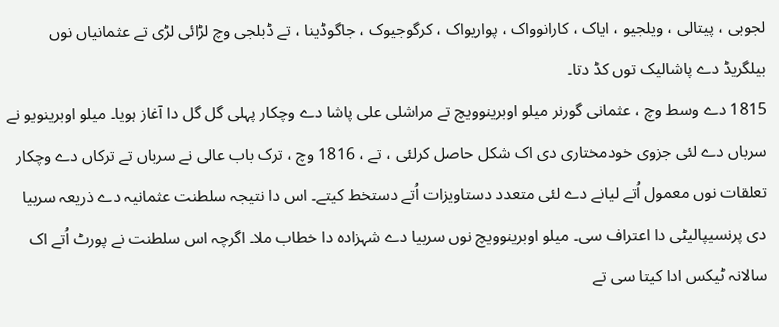لجوبی ، پیتالی ، ویلجیو ، ایاک ، کارانوواک ، پواریواک ، کرگوجیوک ، جاگوڈینا ، تے ڈبلجی وچ لڑائی لڑی تے عثمانیاں نوں بیلگریڈ دے پاشالیک توں کڈ دتا۔
1815 دے وسط وچ ، عثمانی گورنر میلو اوبرینوویچ تے مراشلی علی پاشا دے وچکار پہلی گل گل دا آغاز ہويا۔ میلو اوبرینویو نے سرباں دے لئی جزوی خودمختاری دی اک شکل حاصل کرلئی ، تے ، 1816 وچ ، ترک باب عالی نے سرباں تے ترکاں دے وچکار تعلقات نوں معمول اُتے لیانے دے لئی متعدد دستاویزات اُتے دستخط کیتے۔ اس دا نتیجہ سلطنت عثمانیہ دے ذریعہ سربیا دی پرنسیپالیٹی دا اعتراف سی۔ میلو اوبرینوویچ نوں سربیا دے شہزادہ دا خطاب ملا۔ اگرچہ اس سلطنت نے پورٹ اُتے اک سالانہ ٹیکس ادا کيتا سی تے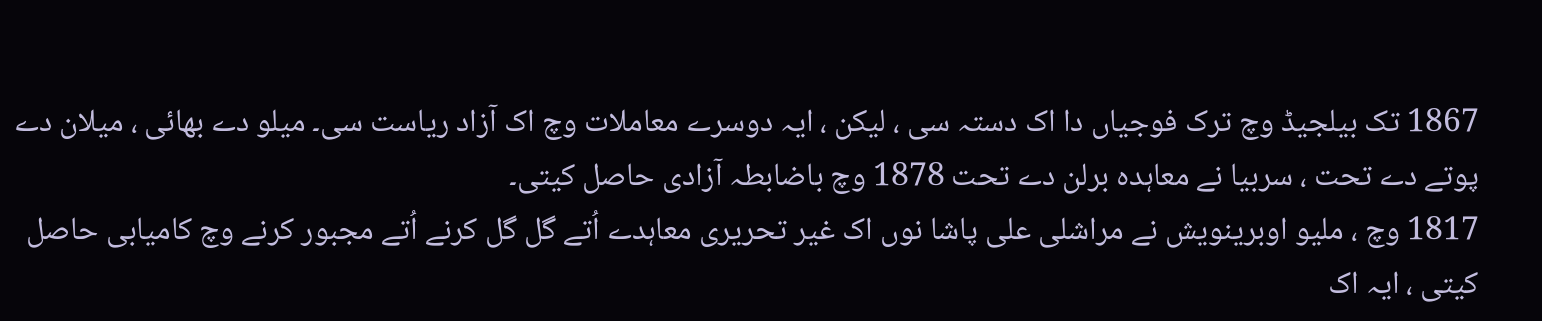1867 تک بیلجیڈ وچ ترک فوجیاں دا اک دستہ سی ، لیکن ، ایہ دوسرے معاملات وچ اک آزاد ریاست سی۔ میلو دے بھائی ، میلان دے پوتے دے تحت ، سربیا نے معاہدہ برلن دے تحت 1878 وچ باضابطہ آزادی حاصل کيتی۔
1817 وچ ، ملیو اوبرینویش نے مراشلی علی پاشا نوں اک غیر تحریری معاہدے اُتے گل گل کرنے اُتے مجبور کرنے وچ کامیابی حاصل کيتی ، ایہ اک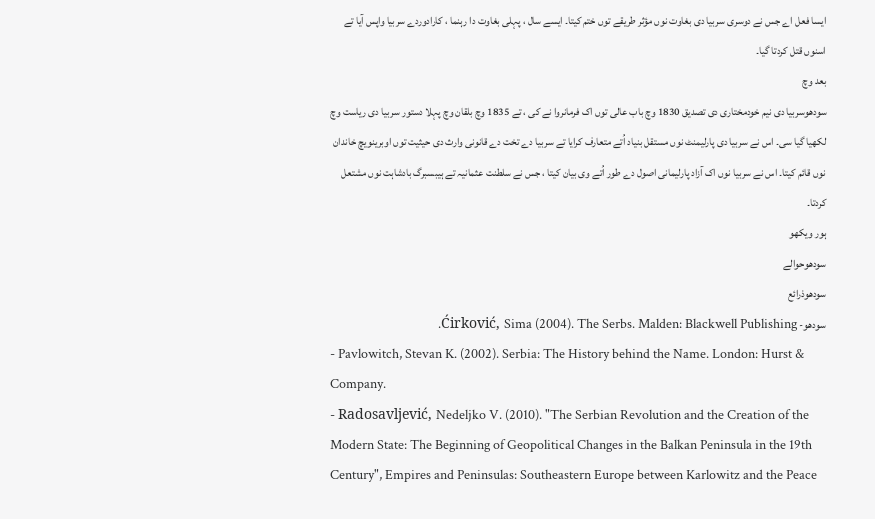ایسا فعل اے جس نے دوسری سربیا دی بغاوت نوں مؤثر طریقے توں ختم کيتا۔ ايسے سال ، پہلی بغاوت دا رہنما ، کارادوردے سربیا واپس آیا تے اسنوں قتل کردتا گیا۔
بعد وچ
سودھوسربیا دی نیم خودمختاری دی تصدیق 1830 وچ باب عالی توں اک فرمانروا نے کی ، تے 1835 وچ بلقان وچ پہلا دستور سربیا دی ریاست وچ لکھیا گیا سی۔ اس نے سربیا دی پارلیمنٹ نوں مستقل بنیاد اُتے متعارف کرایا تے سربیا دے تخت دے قانونی وارث دی حیثیت توں اوبرینویچ خاندان نوں قائم کيتا۔ اس نے سربیا نوں اک آزاد پارلیمانی اصول دے طور اُتے وی بیان کيتا ، جس نے سلطنت عثمانیہ تے ہیبسبرگ بادشاہت نوں مشتعل کردتا۔
ہور ویکھو
سودھوحوالے
سودھوذرائع
سودھو- Ćirković, Sima (2004). The Serbs. Malden: Blackwell Publishing.
- Pavlowitch, Stevan K. (2002). Serbia: The History behind the Name. London: Hurst & Company.
- Radosavljević, Nedeljko V. (2010). "The Serbian Revolution and the Creation of the Modern State: The Beginning of Geopolitical Changes in the Balkan Peninsula in the 19th Century", Empires and Peninsulas: Southeastern Europe between Karlowitz and the Peace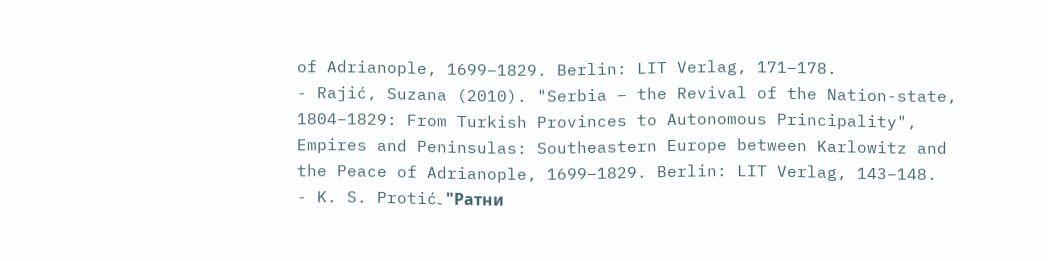of Adrianople, 1699–1829. Berlin: LIT Verlag, 171–178.
- Rajić, Suzana (2010). "Serbia – the Revival of the Nation-state, 1804–1829: From Turkish Provinces to Autonomous Principality", Empires and Peninsulas: Southeastern Europe between Karlowitz and the Peace of Adrianople, 1699–1829. Berlin: LIT Verlag, 143–148.
- K. S. Protić۔ "Ратни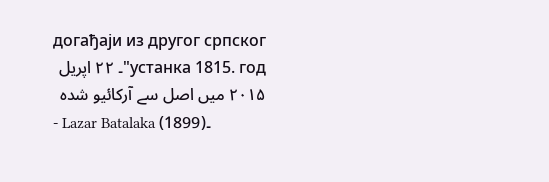догађаји из другог српског устанка 1815. год"۔ ۲۲ اپریل ۲۰۱۵ میں اصل سے آرکائیو شدہ
- Lazar Batalaka (1899)۔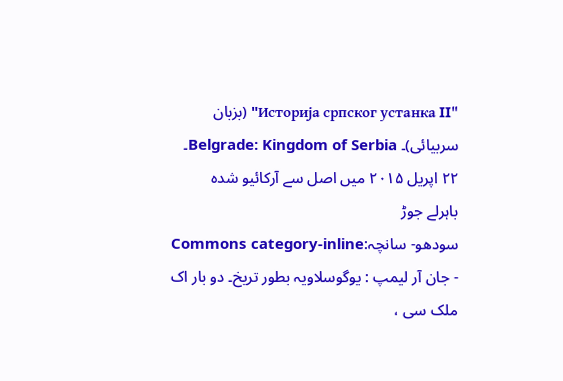"Историја српског устанка II" (بزبان سربیائی)۔ Belgrade: Kingdom of Serbia۔ ۲۲ اپریل ۲۰۱۵ میں اصل سے آرکائیو شدہ
باہرلے جوڑ
سودھو- سانچہ:Commons category-inline
- جان آر لیمپ : یوگوسلاویہ بطور تریخ۔ دو بار اک ملک سی ،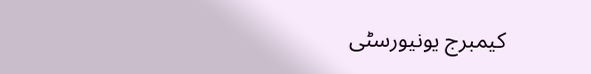کیمبرج یونیورسٹی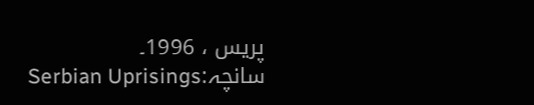پریس ، 1996۔
سانچہ:Serbian Uprisings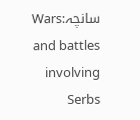سانچہ:Wars and battles involving Serbs